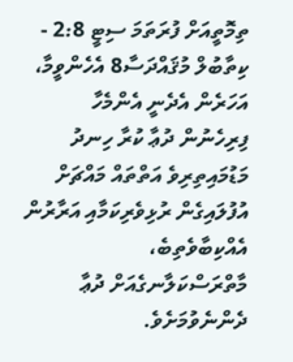ތިމޮތީއަށް ފުރަތަމަ ސިޓީ 2:8 - ކިތާބުލް މުޤައްދަސާ8 އެހެންވީމާ، އަހަރެން އެދެނީ އެންމެހާ ފިރިހެނުން ދުޢާ ކުރާ ހިނދު މަޑުމައިތިރިވެ އަތްތައް މައްޗަށް އުފުލައިގެން ރުޅިވެރިކަމާއި އަރާރުން އެއްކިބާވެތިބެ، މާތްރަސްކަލާނގެއަށް ދުޢާ ދެންނެވުމަށެވެ.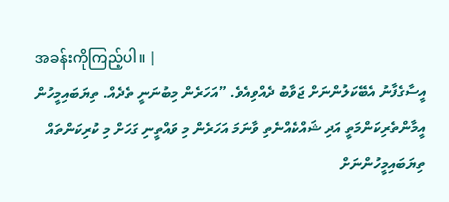အခန်းကိုကြည့်ပါ။ |
އީސާގެފާނު އެބޭކަލުންނަށް ޖަވާބު ދެއްވިއެވެ. ”އަހަރެން މިބުނަނީ ތެދެއް. ތިޔަބައިމީހުން އީމާންތެރިކަންމަތީ އަދި ޝައްކެއްނެތި ވާނަމަ އަހަރެން މި ވައްތީނި ގަހަށް މި ކުރިކަންތައް ތިޔަބައިމީހުންނަށް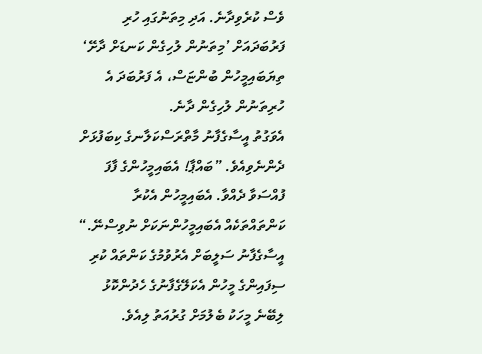ވެސް ކުރެވިދާނެ. އަދި މިތަނުގައި ހުރި ފަރުބަދައަށް ’މިތަނުން ލުހިގެން ކަނޑަށް ދާށޭ‘ ތިޔަބައިމީހުން ބުންޏަސް، އެ ފަރުބަދަ އެ ހުރިތަނުން ލުހިގެން ދާނެ.
އެވަގުތު އީސާގެފާނު މާތްރަސްކަލާނގެ ކިބަފުޅަށް ދެންނެވިއެވެ. ”ބައްޕާ! އެބައިމީހުންގެ ފާފަ ފުއްސަވާ ދެއްވާ. އެބައިމީހުން އެކުރާ ކަންތައްތަކެއް އެބައިމީހުންނަކަށް ނުވިސްނޭ.“ އީސާގެފާނު ސަލީބަށް އެރުވުމުގެ ކަންތައް ކުރި ސިފައިންގެ މީހުން އެކަލޭގެފާނުގެ ހެދުންކޮޅު ލިބޭނެ މީހަކު ބެލުމަށް ގުރުއަތު ލިއެވެ.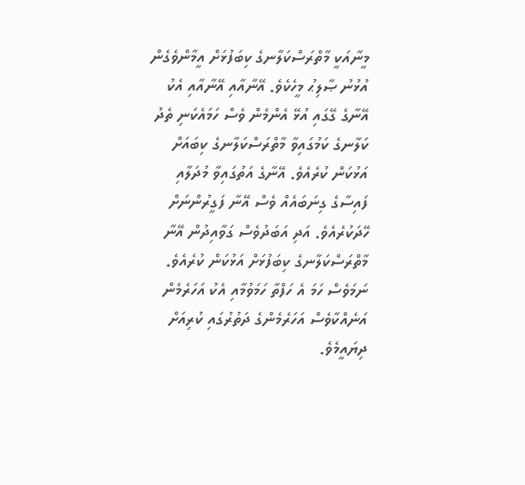މީނާއަކީ މާތްރަސްކަލާނގެ ކިބަފުޅަށް އީމާންވެގެން އުޅުނު ޞާލިޙު މީހެކެވެ. އޭނާއާއި އޭނާއާއި އެކު އޭނާގެ ގޭގައި އުޅޭ އެންމެން ވެސް ހަމައެކަނި ތެދު ކަލާނގެ ކަމުގައިވާ މާތްރަސްކަލާނގެ ކިބައަށް އަޅުކަން ކުރެއެވެ. އޭނާގެ އަތުގައިވާ މުދަލާއި ފައިސާގެ ގިނަބައެއް ވެސް އޭނާ ފަގީރުންނަށް ހޭދަކުރެއެވެ. އަދި އަބަދުވެސް ގަވާއިދުން އޭނާ މާތްރަސްކަލާނގެ ކިބަފުޅަށް އަޅުކަން ކުރެއެވެ.
ނަމަވެސް ހަމަ އެ ހަފްތާ ހަމަވުމާއި އެކު އަހަރެމެން އަނެއްކާވެސް އަހަރެމެންގެ ދަތުރުގައި ކުރިއަށް ދިޔައީމެވެ.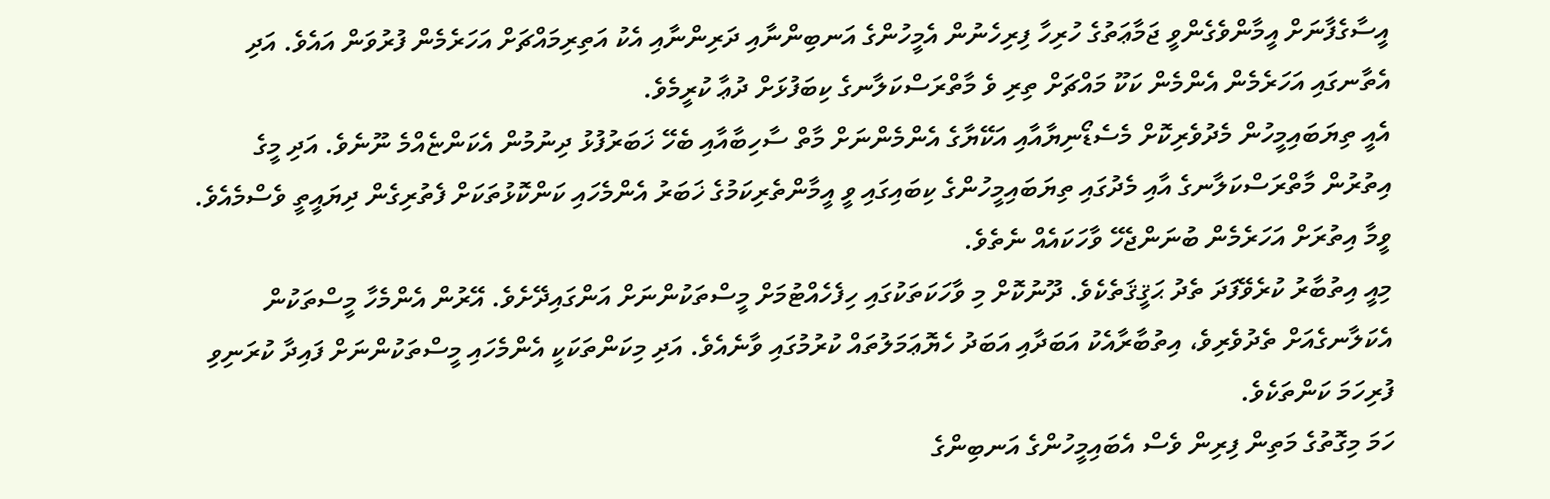އީސާގެފާނަށް އީމާންވެގެންވީ ޖަމާޢަތުގެ ހުރިހާ ފިރިހެނުން އެމީހުންގެ އަނބިންނާއި ދަރިންނާއި އެކު އަތިރިމައްޗަށް އަހަރެމެން ފުރުވަން އައެވެ. އަދި އެތާނގައި އަހަރެމެން އެންމެން ކަކޫ މައްޗަށް ތިރި ވެ މާތްރަސްކަލާނގެ ކިބަފުޅަށް ދުޢާ ކުރީމެވެ.
އެއީ ތިޔަބައިމީހުން މެދުވެރިކޮށް މެސެޑޯނިޔާއާއި އަކޭޔާގެ އެންމެންނަށް މާތް ސާހިބާއާއި ބެހޭ ޚަބަރުފުޅު ދިނުމުން އެކަންޏެއްމެ ނޫނެވެ. އަދި މީގެ އިތުރުން މާތްރަސްކަލާނގެ އާއި މެދުގައި ތިޔަބައިމީހުންގެ ކިބައިގައި ވީ އީމާންތެރިކަމުގެ ޚަބަރު އެންމެހައި ކަންކޮޅުތަކަށް ފެތުރިގެން ދިޔައީތީ ވެސްމެއެވެ. ވީމާ އިތުރަށް އަހަރެމެން ބުނަންޖެހޭ ވާހަކައެއް ނެތެވެ.
މިއީ އިތުބާރު ކުރެވޭފަދަ ތެދު ޙަޤީޤަތެކެވެ. ދޫނުކޮށް މި ވާހަކަތަކުގައި ހިފެހެއްޓުމަށް މީސްތަކުންނަށް އަންގައިދޭށެވެ. އޭރުން އެންމެހާ މީސްތަކުން އެކަލާނގެއަށް ތެދުވެރިވެ، އިތުބާރާއެކު އަބަދާއި އަބަދު ހެޔޮޢަމަލުތައް ކުރުމުގައި ވާނެއެވެ. އަދި މިކަންތަކަކީ އެންމެހައި މީސްތަކުންނަށް ފައިދާ ކުރަނިވި ފުރިހަމަ ކަންތަކެވެ.
ހަމަ މިގޮތުގެ މަތިން ފިރިން ވެސް އެބައިމީހުންގެ އަނބިންގެ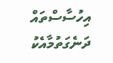އިހުސާސްތައް ދަނެގަތުމާއެކު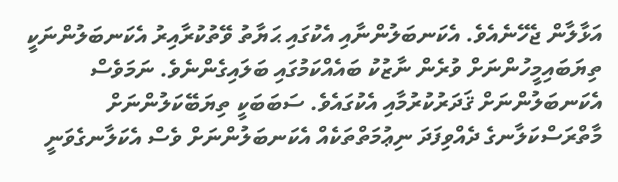އަޅާލާން ޖެހޭނެއެވެ. އެކަނބަލުންނާއި އެކުގައި ޙަޔާތު ވޭތުކުރާއިރު އެކަނބަލުންނަކީ ތިޔަބައިމީހުންނަށް ވުރެން ނާޒުކު ބައެއްކަމުގައި ބަލައިގެންނެވެ. ނަމަވެސް އެކަނބަލުންނަށް ޤަދަރުކުރުމާއި އެކުގައެވެ. ސަބަބަކީ ތިޔަބޭކަލުންނަށް މާތްރަސްކަލާނގެ ދެއްވިފަދަ ނިޢުމަތްތަކެއް އެކަނބަލުންނަށް ވެސް އެކަލާނގެވަނީ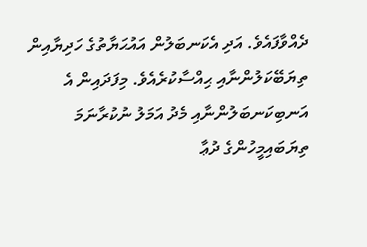ދެއްވާފައެވެ. އަދި އެކަނބަލުން އައުޙަޔާތުގެ ހަދިޔާއިން ތިޔަބޭކަލުންނާއި ޙިއްސާކުރެއެވެ. މިފަދައިން އެ އަނބިކަނބަލުންނާއި މެދު އަމަލު ނުކުރާނަމަ ތިޔަބައިމީހުންގެ ދުޢާ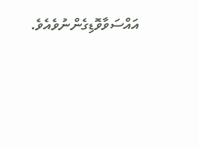އައްސަވާވޮޑިގެންނުވެއެވެ.